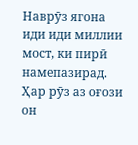Наврӯз ягона иди иди миллии мост, ки пирӣ намепазирад. Ҳар рӯз аз оғози он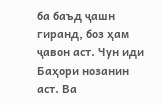ба баъд ҷашн гиранд, боз ҳам ҷавон аст. Чун иди Баҳори нозанин аст. Ва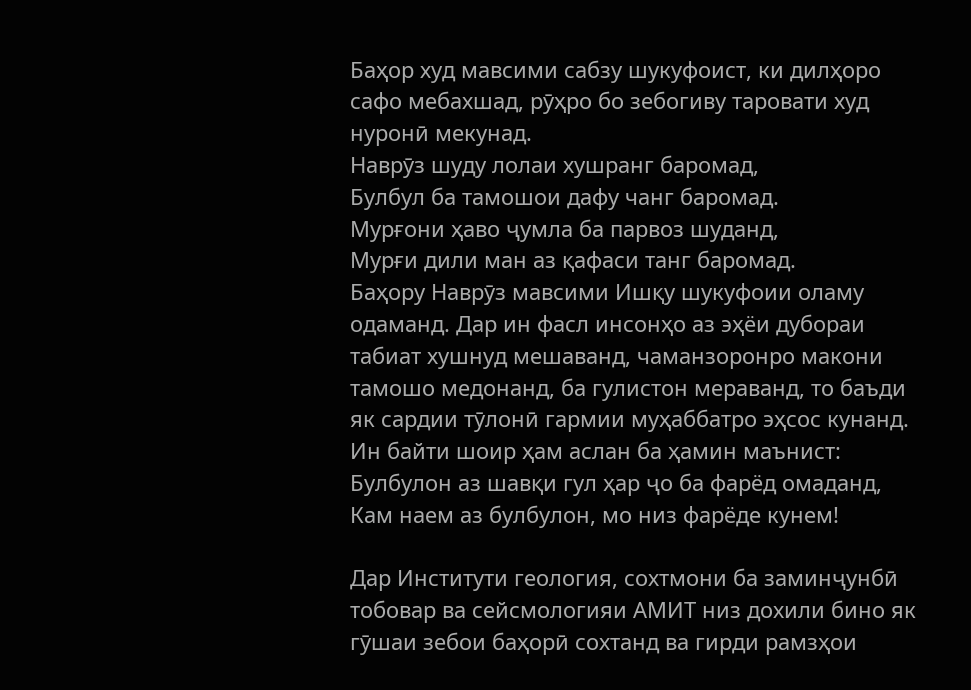Баҳор худ мавсими сабзу шукуфоист, ки дилҳоро сафо мебахшад, рӯҳро бо зебогиву таровати худ нуронӣ мекунад.
Наврӯз шуду лолаи хушранг баромад,
Булбул ба тамошои дафу чанг баромад.
Мурғони ҳаво ҷумла ба парвоз шуданд,
Мурғи дили ман аз қафаси танг баромад.
Баҳору Наврӯз мавсими Ишқу шукуфоии оламу одаманд. Дар ин фасл инсонҳо аз эҳёи дубораи табиат хушнуд мешаванд, чаманзоронро макони тамошо медонанд, ба гулистон мераванд, то баъди як сардии тӯлонӣ гармии муҳаббатро эҳсос кунанд. Ин байти шоир ҳам аслан ба ҳамин маънист:
Булбулон аз шавқи гул ҳар ҷо ба фарёд омаданд,
Кам наем аз булбулон, мо низ фарёде кунем!

Дар Институти геология, сохтмони ба заминҷунбӣ тобовар ва сейсмологияи АМИТ низ дохили бино як гӯшаи зебои баҳорӣ сохтанд ва гирди рамзҳои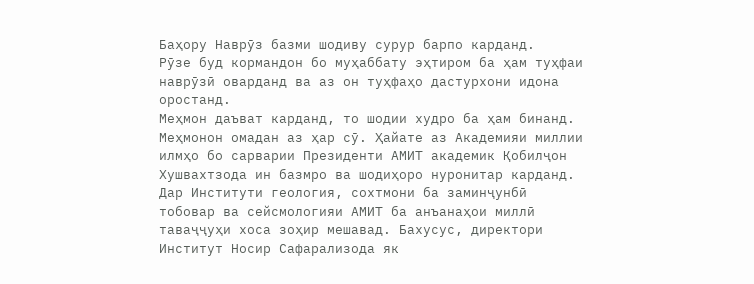Баҳору Наврӯз базми шодиву сурур барпо карданд.
Рӯзе буд кормандон бо муҳаббату эҳтиром ба ҳам туҳфаи наврӯзӣ оварданд ва аз он туҳфаҳо дастурхони идона оростанд.
Меҳмон даъват карданд, то шодии худро ба ҳам бинанд.
Меҳмонон омадан аз ҳар сӯ. Ҳайате аз Академияи миллии илмҳо бо сарварии Президенти АМИТ академик Қобилҷон Хушвахтзода ин базмро ва шодиҳоро нуронитар карданд.
Дар Институти геология, сохтмони ба заминҷунбӣ тобовар ва сейсмологияи АМИТ ба анъанаҳои миллӣ таваҷҷуҳи хоса зоҳир мешавад. Бахусус, директори Институт Носир Сафарализода як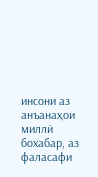инсони аз анъанаҳои миллӣ бохабар, аз фаласафи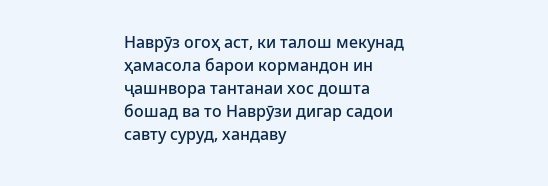Наврӯз огоҳ аст, ки талош мекунад ҳамасола барои кормандон ин ҷашнвора тантанаи хос дошта бошад ва то Наврӯзи дигар садои савту суруд, хандаву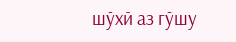шӯхӣ аз гӯшу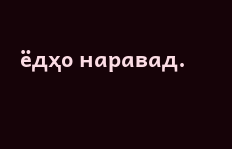ёдҳо наравад.